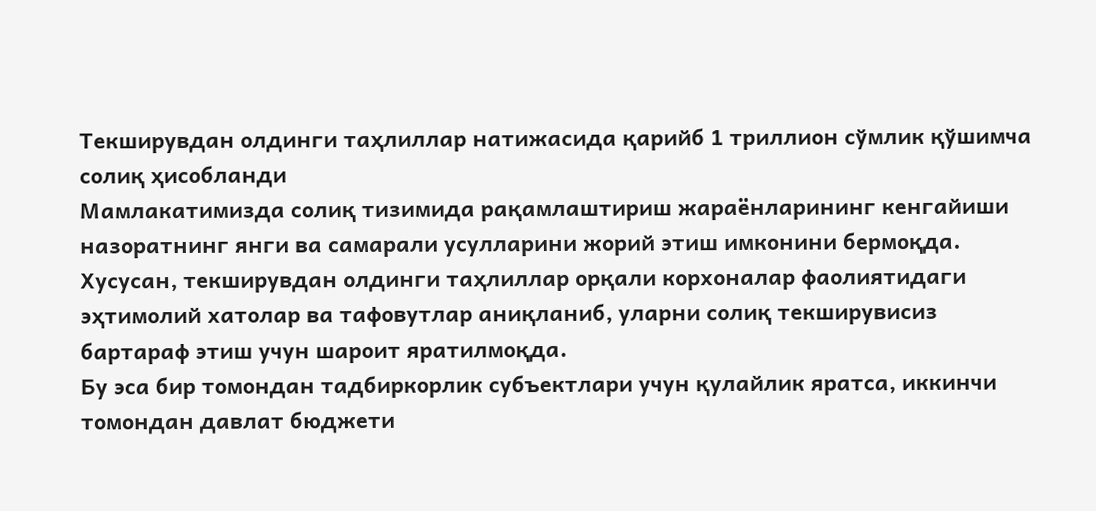Текширувдан олдинги таҳлиллар натижасида қарийб 1 триллион сўмлик қўшимча солиқ ҳисобланди
Мамлакатимизда солиқ тизимида рақамлаштириш жараёнларининг кенгайиши назоратнинг янги ва самарали усулларини жорий этиш имконини бермоқда. Хусусан, текширувдан олдинги таҳлиллар орқали корхоналар фаолиятидаги эҳтимолий хатолар ва тафовутлар аниқланиб, уларни солиқ текширувисиз бартараф этиш учун шароит яратилмоқда.
Бу эса бир томондан тадбиркорлик субъектлари учун қулайлик яратса, иккинчи томондан давлат бюджети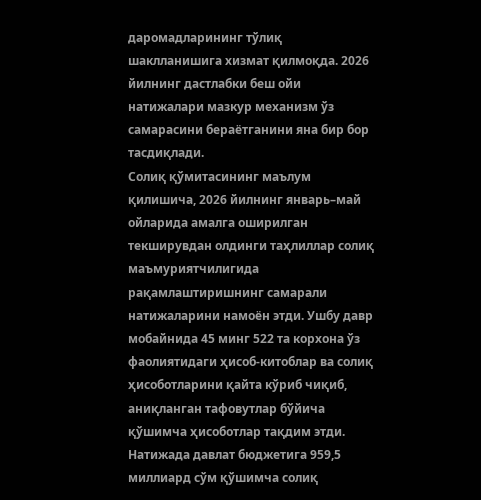даромадларининг тўлиқ шаклланишига хизмат қилмоқда. 2026 йилнинг дастлабки беш ойи натижалари мазкур механизм ўз самарасини бераётганини яна бир бор тасдиқлади.
Солиқ қўмитасининг маълум қилишича, 2026 йилнинг январь–май ойларида амалга оширилган текширувдан олдинги таҳлиллар солиқ маъмуриятчилигида рақамлаштиришнинг самарали натижаларини намоён этди. Ушбу давр мобайнида 45 минг 522 та корхона ўз фаолиятидаги ҳисоб-китоблар ва солиқ ҳисоботларини қайта кўриб чиқиб, аниқланган тафовутлар бўйича қўшимча ҳисоботлар тақдим этди.
Натижада давлат бюджетига 959,5 миллиард сўм қўшимча солиқ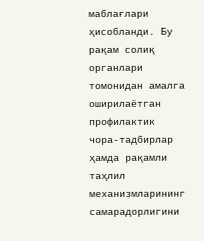маблағлари ҳисобланди. Бу рақам солиқ органлари томонидан амалга оширилаётган профилактик чора-тадбирлар ҳамда рақамли таҳлил механизмларининг самарадорлигини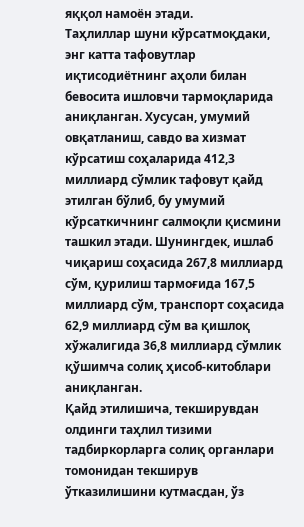яққол намоён этади.
Таҳлиллар шуни кўрсатмоқдаки, энг катта тафовутлар иқтисодиётнинг аҳоли билан бевосита ишловчи тармоқларида аниқланган. Хусусан, умумий овқатланиш, савдо ва хизмат кўрсатиш соҳаларида 412,3 миллиард сўмлик тафовут қайд этилган бўлиб, бу умумий кўрсаткичнинг салмоқли қисмини ташкил этади. Шунингдек, ишлаб чиқариш соҳасида 267,8 миллиард сўм, қурилиш тармоғида 167,5 миллиард сўм, транспорт соҳасида 62,9 миллиард сўм ва қишлоқ хўжалигида 36,8 миллиард сўмлик қўшимча солиқ ҳисоб-китоблари аниқланган.
Қайд этилишича, текширувдан олдинги таҳлил тизими тадбиркорларга солиқ органлари томонидан текширув ўтказилишини кутмасдан, ўз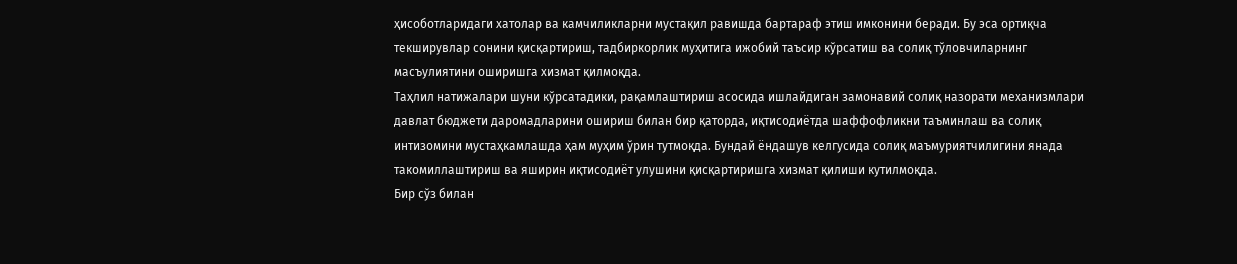ҳисоботларидаги хатолар ва камчиликларни мустақил равишда бартараф этиш имконини беради. Бу эса ортиқча текширувлар сонини қисқартириш, тадбиркорлик муҳитига ижобий таъсир кўрсатиш ва солиқ тўловчиларнинг масъулиятини оширишга хизмат қилмоқда.
Таҳлил натижалари шуни кўрсатадики, рақамлаштириш асосида ишлайдиган замонавий солиқ назорати механизмлари давлат бюджети даромадларини ошириш билан бир қаторда, иқтисодиётда шаффофликни таъминлаш ва солиқ интизомини мустаҳкамлашда ҳам муҳим ўрин тутмоқда. Бундай ёндашув келгусида солиқ маъмуриятчилигини янада такомиллаштириш ва яширин иқтисодиёт улушини қисқартиришга хизмат қилиши кутилмоқда.
Бир сўз билан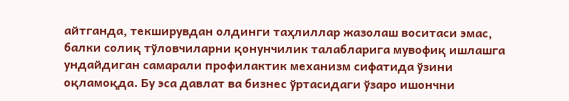айтганда, текширувдан олдинги таҳлиллар жазолаш воситаси эмас, балки солиқ тўловчиларни қонунчилик талабларига мувофиқ ишлашга ундайдиган самарали профилактик механизм сифатида ўзини оқламоқда. Бу эса давлат ва бизнес ўртасидаги ўзаро ишончни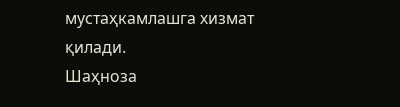мустаҳкамлашга хизмат қилади.
Шаҳноза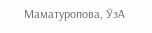Маматуропова, ЎзА